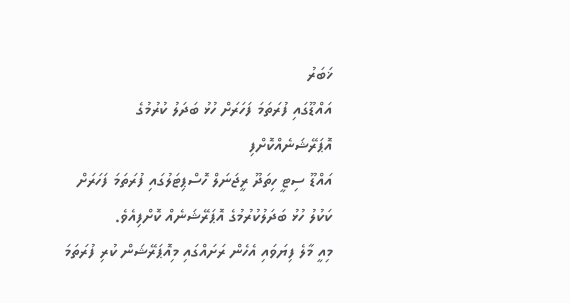ޚަބަރު
އައްޑޫގައި ފުރަތަމަ ފަހަރަށް ހުޅު ބަދަލު ކުރުމުގެ އޮޕަރޭޝަނެއްކޮށްފި
އައްޑޫ ސިޓީ ހިތަދޫ ރީޖަނަލް ހޮސްޕިޓަލުގައި ފުރަތަމަ ފަހަރަށް ކަކުލު ހުޅު ބަދަލުކުރުމުގެ އޮޕަރޭޝަނެއް ކޮށްފިއެވެ.
މިއީ މާލެ ފިޔަވައި އެހެން ރަށައްގައި މިއޮޕަރޭޝަން ކުރި ފުރަތަމަ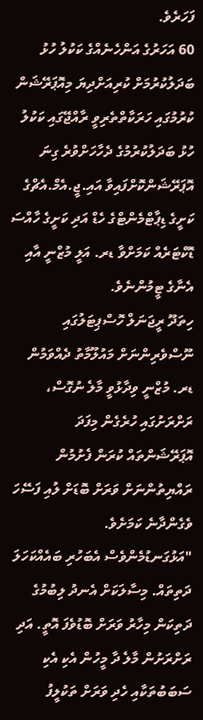ފަހަރެވެ.
60 އަހަރުގެ އަންހެނެއްގެ ކަކުލު ހުޅު ބަދަލުކުރުމަށް ކުރިއަށްދިޔަ މިއޮޕަރޭޝަން ކުރުމުގައި ހަރަކާތްތެރިވީ ރާއްޖޭގައި ކަކުލު ހުޅު ބަދަލުކުރުމުގެ ދެހާހަށްވުރެ ގިނަ އޮޕަރޭޝަންކޮށްފައިވާ އައި.ޖީ.އެމް.އެޗްގެ ކަށީގެ ޑިޕާޓްމެންޓްގެ ހެޑް އަދި ކަށީގެ ހާއްސަ ޑޮކްޓަރެއް ކަމަށްވާ ޑރ. އަލީ މުޒްނީ އާއި އެނާގެ ޓީމުންނެވެ.
ހިތަދޫ ރީޖަނަލް ހޮސްޕިޓަލުގައި ނޫސްވެރިންނަށް މައުލޫމާތު ދެއްވަމުން ޑރ. މުޒްނީ ވިދާޅުވީ މާލެ ނުގޮސް، ރަށްރަށުގައި ހުރެގެން މިފަދަ އޮޕަރޭޝަންތައް ކުރަން ފެށުމުން ރައްޔިތުންނަށް ވަރަށް ބޮޑަށް ލުއި ފަސޭހަ ވެގެންދާނެ ކަމަށެވެ.
"އަޅުގަނޑުމެންވެސް އެބަހުރި ބައެއްކަހަލަ ދަތިތައް. މިސާލަކަށް އެނދު ލިބުމުގެ ދަތިކަން މިހާރު ވަރަށް ބޮޑުވެފަ އޮތީ. އަދި ރަށްރަށުން މާލެ ދާ މީހުން އެކި އެކި ސަބަބުތަކާއި ހެދި ވަރަށް ތަކުލީފު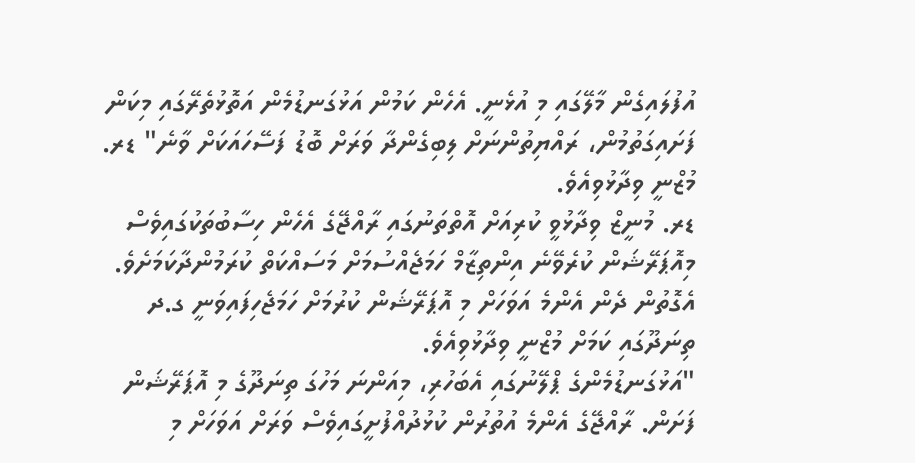އުފުލައިގެން މާލޭގައި މި އުޅެނީ. އެހެން ކަމުން އަޅުގަނޑުމެން އަތޮޅުތެރޭގައި މިކަން ފަށައިގަތުމުން، ރައްޔިތުންނަށް ލިބިގެންދާ ވަރަށް ބޮޑު ފަސޭހައަކަށް ވާނެ" ޑރ. މުޒްނީ ވިދާޅުވިއެވެ.
ޑރ. މުނީޒް ވިދާޅުވީ ކުރިއަށް އޮތްތަނުގައި ރާއްޖޭގެ އެހެން ހިސާބުތަކުގައިވެސް މިއޮޕަރޭޝަން ކުރެވޭނެ އިންތިޒާމް ހަމަޖެއްސުމަށް މަސައްކަތް ކުރަމުންދާކަމަށެވެ. އެގޮތުން ދެން އެންމެ އަވަހަށް މި އޮޕަރޭޝަން ކުރުމަށް ހަމަޖެހިފައިވަނީ ގ.ދ ތިނަދޫގައި ކަމަށް މުޒްނީ ވިދާޅުވިއެވެ.
"އަޅުގަނޑުމެންގެ ޕްލޭނުގައި އެބަހުރި، މިއަންނަ މަހުގަ ތިނަދޫގެ މި އޮޕަރޭޝަން ފަށަން. ރާއްޖޭގެ އެންމެ އުތުރުން ކުޅުދުއްފުށީގައިވެސް ވަރަށް އަވަހަށް މި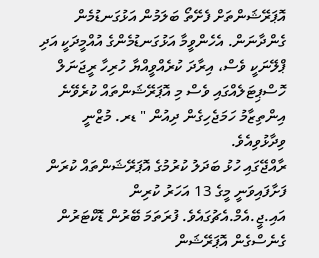އޮޕަރޭޝަންތަށް ފެށޭތޯ ބަލަމުން އަޅުގަނޑުމެން ގެންދާނަން. އެހެންވީމާ އަޅުގަނޑުމެންގެ އުއްމީދަކީ އަދި ޕްލޭނަކީ ވެސް، އިރާދަ ކުރެއްވީއްޔާ ހުރިހާ ރީޖަނަލް ހޮސްޕިޓަލެއްގައި ވެސް މި އޮޕަރޭޝަންތައް ކުރެވޭނެ އިންތިޒާމު ހަމަޖެހިގެން ދިއުން " ޑރ. މުޒްނީ ވިދާޅުވިއެވެ.
ރާއްޖޭގައި ހުޅު ބަދަލު ކުރުމުގެ އޮޕަރޭޝަންތައް ކުރަން ފަށާފައިވަނީ މީގެ 13 އަހަރު ކުރިން އައި.ޖީ.އެމް.އެޗުގައެވެ. ފުރަތަމަ ބޭރުން ޑޮކްޓަރުން ގެނެސްގެން އޮޕަރޭޝަން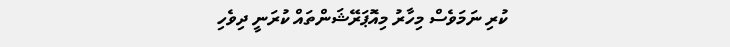ކުރި ނަމަވެސް މިހާރު މިއޮޕަރޭޝަންތައް ކުރަނީ ދިވެހި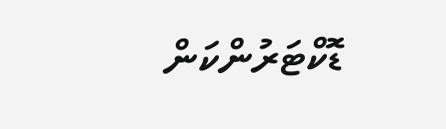ޑޮކްޓަރުންކަން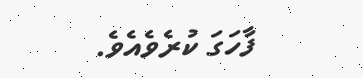ފާހަގަ ކުރެވެއެވެ.